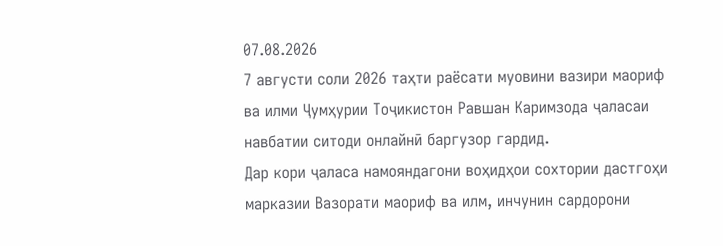07.08.2026
7 августи соли 2026 таҳти раёсати муовини вазири маориф ва илми Ҷумҳурии Тоҷикистон Равшан Каримзода ҷаласаи навбатии ситоди онлайнӣ баргузор гардид.
Дар кори ҷаласа намояндагони воҳидҳои сохтории дастгоҳи марказии Вазорати маориф ва илм, инчунин сардорони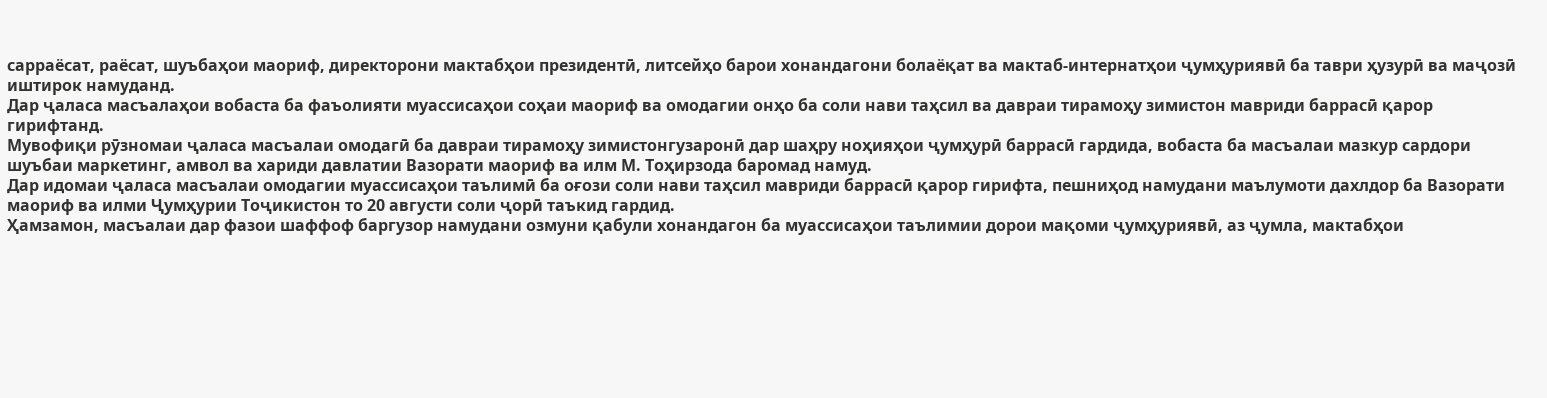сарраёсат, раёсат, шуъбаҳои маориф, директорони мактабҳои президентӣ, литсейҳо барои хонандагони болаёқат ва мактаб-интернатҳои ҷумҳуриявӣ ба таври ҳузурӣ ва маҷозӣ иштирок намуданд.
Дар ҷаласа масъалаҳои вобаста ба фаъолияти муассисаҳои соҳаи маориф ва омодагии онҳо ба соли нави таҳсил ва давраи тирамоҳу зимистон мавриди баррасӣ қарор гирифтанд.
Мувофиқи рӯзномаи ҷаласа масъалаи омодагӣ ба давраи тирамоҳу зимистонгузаронӣ дар шаҳру ноҳияҳои ҷумҳурӣ баррасӣ гардида, вобаста ба масъалаи мазкур сардори шуъбаи маркетинг, амвол ва хариди давлатии Вазорати маориф ва илм М. Тоҳирзода баромад намуд.
Дар идомаи ҷаласа масъалаи омодагии муассисаҳои таълимӣ ба оғози соли нави таҳсил мавриди баррасӣ қарор гирифта, пешниҳод намудани маълумоти дахлдор ба Вазорати маориф ва илми Ҷумҳурии Тоҷикистон то 20 августи соли ҷорӣ таъкид гардид.
Ҳамзамон, масъалаи дар фазои шаффоф баргузор намудани озмуни қабули хонандагон ба муассисаҳои таълимии дорои мақоми ҷумҳуриявӣ, аз ҷумла, мактабҳои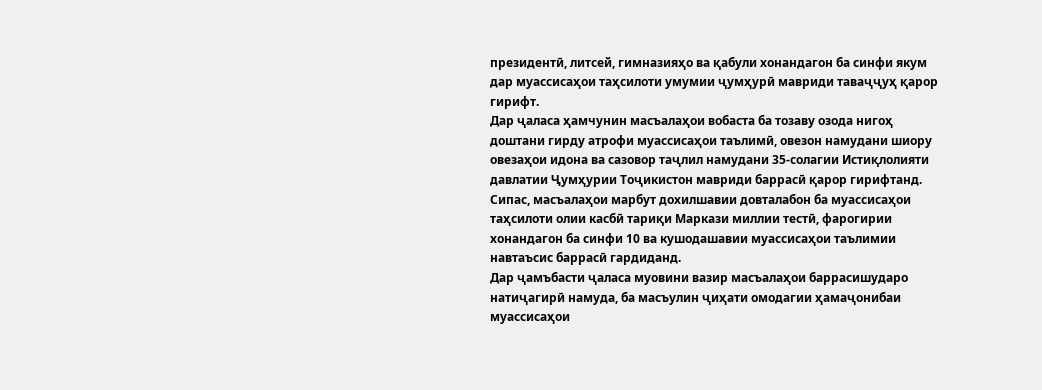президентӣ, литсей, гимназияҳо ва қабули хонандагон ба синфи якум дар муассисаҳои таҳсилоти умумии ҷумҳурӣ мавриди таваҷҷуҳ қарор гирифт.
Дар ҷаласа ҳамчунин масъалаҳои вобаста ба тозаву озода нигоҳ доштани гирду атрофи муассисаҳои таълимӣ, овезон намудани шиору овезаҳои идона ва сазовор таҷлил намудани 35-солагии Истиқлолияти давлатии Ҷумҳурии Тоҷикистон мавриди баррасӣ қарор гирифтанд.
Сипас, масъалаҳои марбут дохилшавии довталабон ба муассисаҳои таҳсилоти олии касбӣ тариқи Маркази миллии тестӣ, фарогирии хонандагон ба синфи 10 ва кушодашавии муассисаҳои таълимии навтаъсис баррасӣ гардиданд.
Дар ҷамъбасти ҷаласа муовини вазир масъалаҳои баррасишударо натиҷагирӣ намуда, ба масъулин ҷиҳати омодагии ҳамаҷонибаи муассисаҳои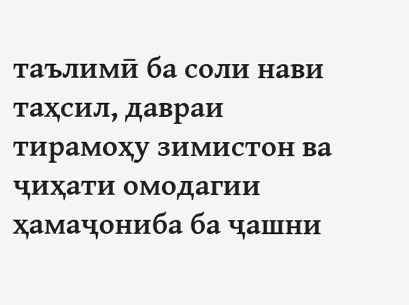таълимӣ ба соли нави таҳсил, давраи тирамоҳу зимистон ва ҷиҳати омодагии ҳамаҷониба ба ҷашни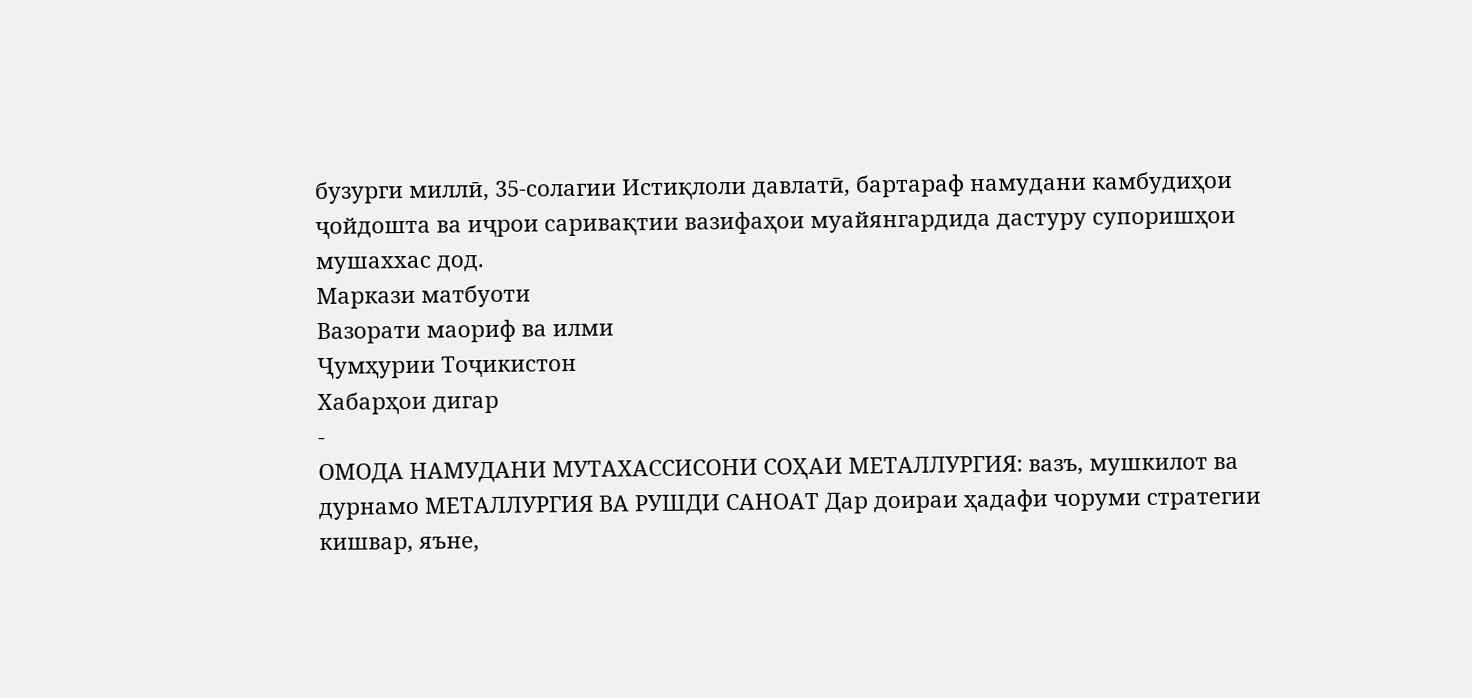бузурги миллӣ, 35-солагии Истиқлоли давлатӣ, бартараф намудани камбудиҳои ҷойдошта ва иҷрои саривақтии вазифаҳои муайянгардида дастуру супоришҳои мушаххас дод.
Маркази матбуоти
Вазорати маориф ва илми
Ҷумҳурии Тоҷикистон
Хабарҳои дигар
-
ОМОДА НАМУДАНИ МУТАХАССИСОНИ СОҲАИ МЕТАЛЛУРГИЯ: вазъ, мушкилот ва дурнамо МЕТАЛЛУРГИЯ ВА РУШДИ САНОАТ Дар доираи ҳадафи чоруми стратегии кишвар, яъне,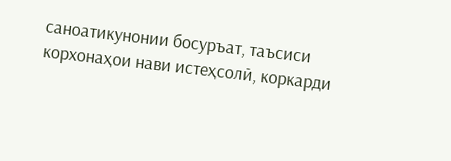саноатикунонии босуръат, таъсиси корхонаҳои нави истеҳсолӣ, коркарди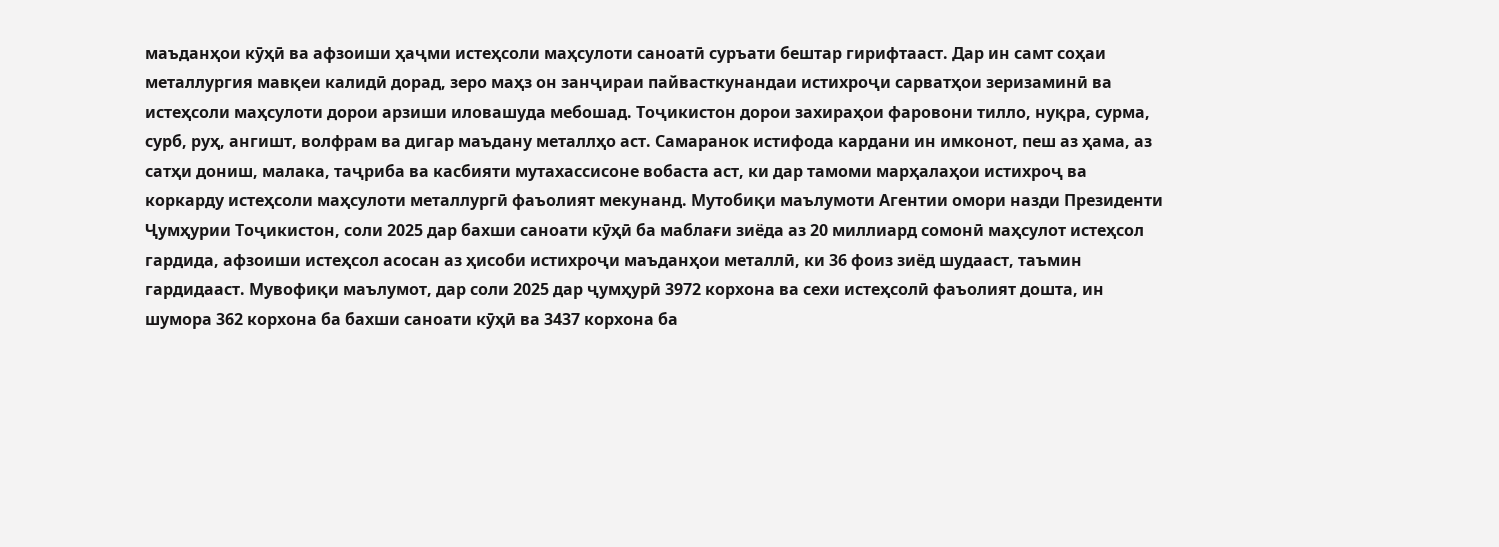маъданҳои кӯҳӣ ва афзоиши ҳаҷми истеҳсоли маҳсулоти саноатӣ суръати бештар гирифтааст. Дар ин самт соҳаи металлургия мавқеи калидӣ дорад, зеро маҳз он занҷираи пайвасткунандаи истихроҷи сарватҳои зеризаминӣ ва истеҳсоли маҳсулоти дорои арзиши иловашуда мебошад. Тоҷикистон дорои захираҳои фаровони тилло, нуқра, сурма, сурб, руҳ, ангишт, волфрам ва дигар маъдану металлҳо аст. Самаранок истифода кардани ин имконот, пеш аз ҳама, аз сатҳи дониш, малака, таҷриба ва касбияти мутахассисоне вобаста аст, ки дар тамоми марҳалаҳои истихроҷ ва коркарду истеҳсоли маҳсулоти металлургӣ фаъолият мекунанд. Мутобиқи маълумоти Агентии омори назди Президенти Ҷумҳурии Тоҷикистон, соли 2025 дар бахши саноати кӯҳӣ ба маблағи зиёда аз 20 миллиард сомонӣ маҳсулот истеҳсол гардида, афзоиши истеҳсол асосан аз ҳисоби истихроҷи маъданҳои металлӣ, ки 36 фоиз зиёд шудааст, таъмин гардидааст. Мувофиқи маълумот, дар соли 2025 дар ҷумҳурӣ 3972 корхона ва сехи истеҳсолӣ фаъолият дошта, ин шумора 362 корхона ба бахши саноати кӯҳӣ ва 3437 корхона ба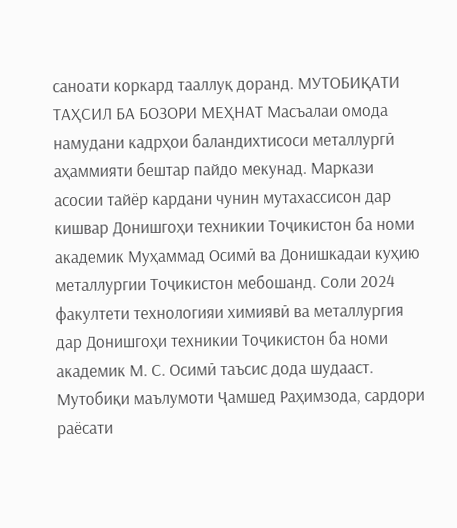саноати коркард тааллуқ доранд. МУТОБИҚАТИ ТАҲСИЛ БА БОЗОРИ МЕҲНАТ Масъалаи омода намудани кадрҳои баландихтисоси металлургӣ аҳаммияти бештар пайдо мекунад. Маркази асосии тайёр кардани чунин мутахассисон дар кишвар Донишгоҳи техникии Тоҷикистон ба номи академик Муҳаммад Осимӣ ва Донишкадаи куҳию металлургии Тоҷикистон мебошанд. Соли 2024 факултети технологияи химиявӣ ва металлургия дар Донишгоҳи техникии Тоҷикистон ба номи академик М. С. Осимӣ таъсис дода шудааст. Мутобиқи маълумоти Ҷамшед Раҳимзода, сардори раёсати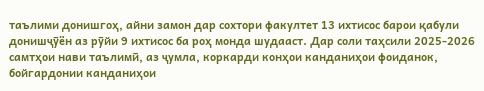таълими донишгоҳ, айни замон дар сохтори факултет 13 ихтисос барои қабули донишҷӯён аз рӯйи 9 ихтисос ба роҳ монда шудааст. Дар соли таҳсили 2025-2026 самтҳои нави таълимӣ, аз ҷумла, коркарди конҳои канданиҳои фоиданок, бойгардонии канданиҳои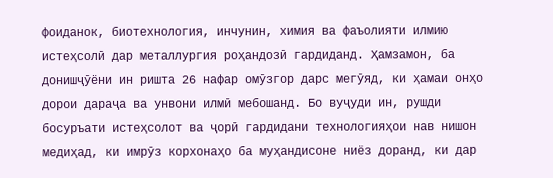фоиданок, биотехнология, инчунин, химия ва фаъолияти илмию истеҳсолӣ дар металлургия роҳандозӣ гардиданд. Ҳамзамон, ба донишҷӯёни ин ришта 26 нафар омӯзгор дарс мегӯяд, ки ҳамаи онҳо дорои дараҷа ва унвони илмӣ мебошанд. Бо вуҷуди ин, рушди босуръати истеҳсолот ва ҷорӣ гардидани технологияҳои нав нишон медиҳад, ки имрӯз корхонаҳо ба муҳандисоне ниёз доранд, ки дар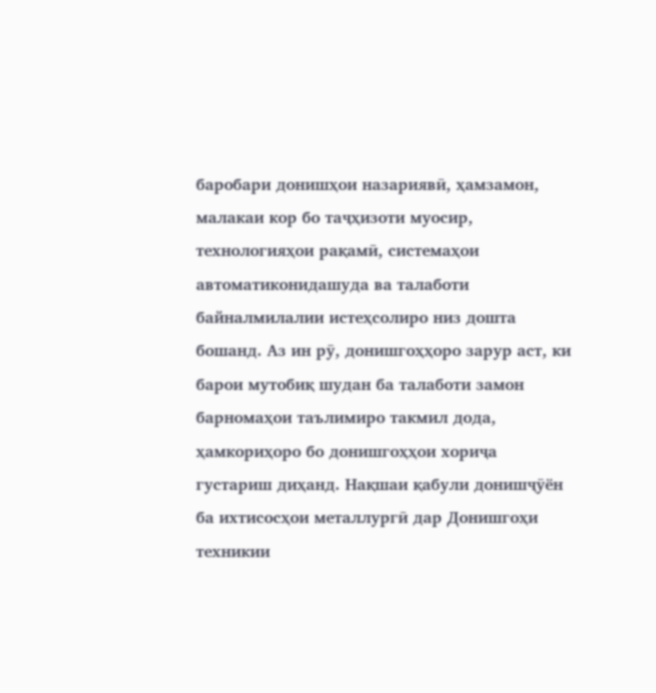баробари донишҳои назариявӣ, ҳамзамон, малакаи кор бо таҷҳизоти муосир, технологияҳои рақамӣ, системаҳои автоматиконидашуда ва талаботи байналмилалии истеҳсолиро низ дошта бошанд. Аз ин рӯ, донишгоҳҳоро зарур аст, ки барои мутобиқ шудан ба талаботи замон барномаҳои таълимиро такмил дода, ҳамкориҳоро бо донишгоҳҳои хориҷа густариш диҳанд. Нақшаи қабули донишҷӯён ба ихтисосҳои металлургӣ дар Донишгоҳи техникии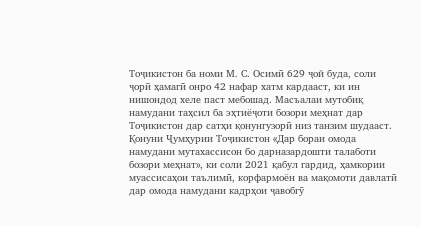Тоҷикистон ба номи М. С. Осимӣ 629 ҷой буда, соли ҷорӣ ҳамагӣ онро 42 нафар хатм кардааст, ки ин нишондод хеле паст мебошад. Масъалаи мутобиқ намудани таҳсил ба эҳтиёҷоти бозори меҳнат дар Тоҷикистон дар сатҳи қонунгузорӣ низ танзим шудааст. Қонуни Ҷумҳурии Тоҷикистон «Дар бораи омода намудани мутахассисон бо дарназардошти талаботи бозори меҳнат», ки соли 2021 қабул гардид, ҳамкории муассисаҳои таълимӣ, корфармоён ва мақомоти давлатӣ дар омода намудани кадрҳои ҷавобгӯ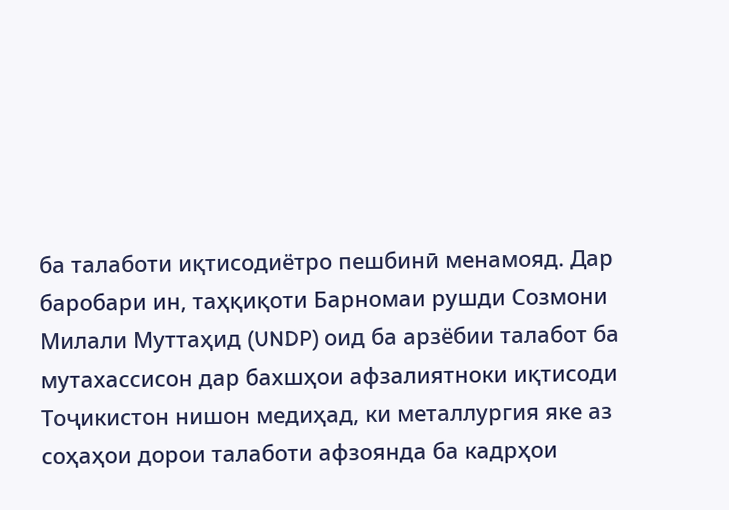ба талаботи иқтисодиётро пешбинӣ менамояд. Дар баробари ин, таҳқиқоти Барномаи рушди Созмони Милали Муттаҳид (UNDP) оид ба арзёбии талабот ба мутахассисон дар бахшҳои афзалиятноки иқтисоди Тоҷикистон нишон медиҳад, ки металлургия яке аз соҳаҳои дорои талаботи афзоянда ба кадрҳои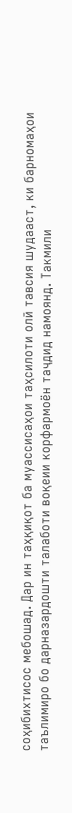соҳибихтисос мебошад. Дар ин таҳқиқот ба муассисаҳои таҳсилоти олӣ тавсия шудааст, ки барномаҳои таълимиро бо дарназардошти талаботи воқеии корфармоён таҷдид намоянд. Такмили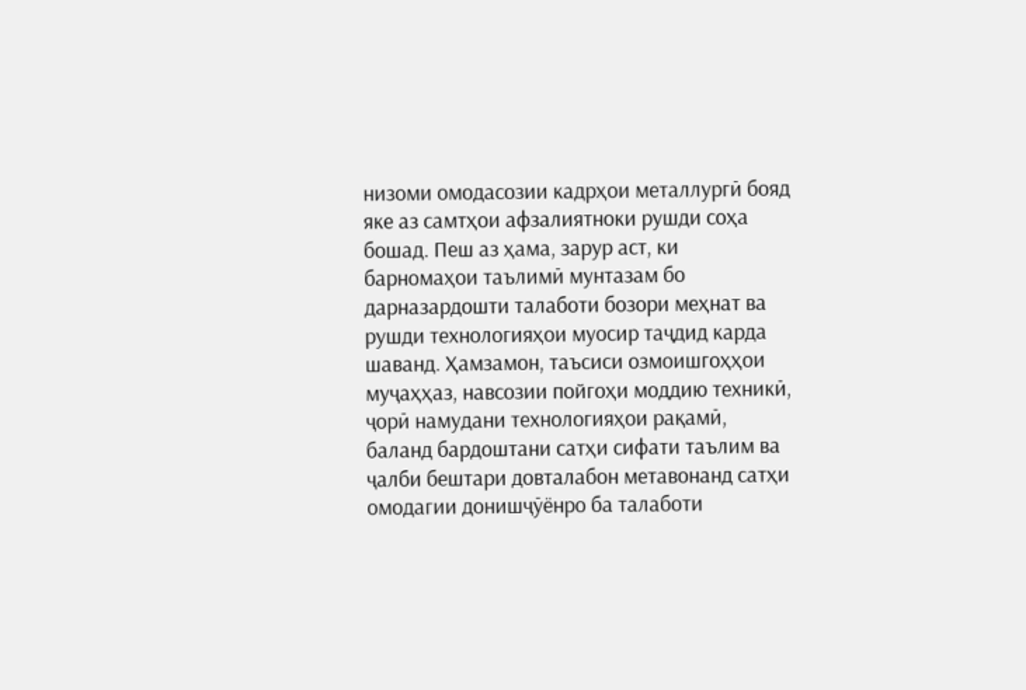низоми омодасозии кадрҳои металлургӣ бояд яке аз самтҳои афзалиятноки рушди соҳа бошад. Пеш аз ҳама, зарур аст, ки барномаҳои таълимӣ мунтазам бо дарназардошти талаботи бозори меҳнат ва рушди технологияҳои муосир таҷдид карда шаванд. Ҳамзамон, таъсиси озмоишгоҳҳои муҷаҳҳаз, навсозии пойгоҳи моддию техникӣ, ҷорӣ намудани технологияҳои рақамӣ, баланд бардоштани сатҳи сифати таълим ва ҷалби бештари довталабон метавонанд сатҳи омодагии донишҷӯёнро ба талаботи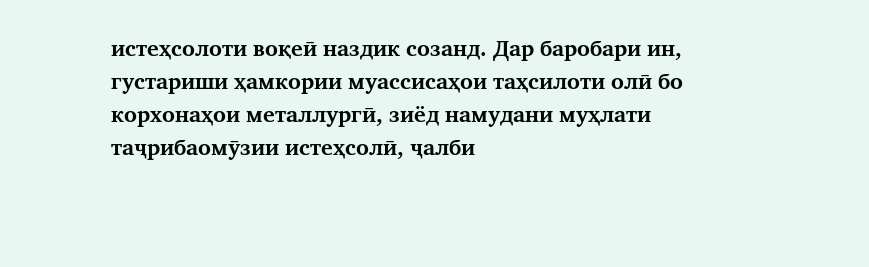истеҳсолоти воқеӣ наздик созанд. Дар баробари ин, густариши ҳамкории муассисаҳои таҳсилоти олӣ бо корхонаҳои металлургӣ, зиёд намудани муҳлати таҷрибаомӯзии истеҳсолӣ, ҷалби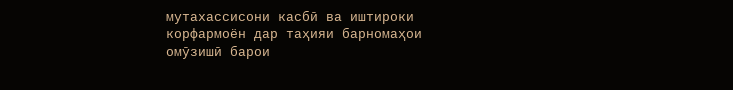мутахассисони касбӣ ва иштироки корфармоён дар таҳияи барномаҳои омӯзишӣ барои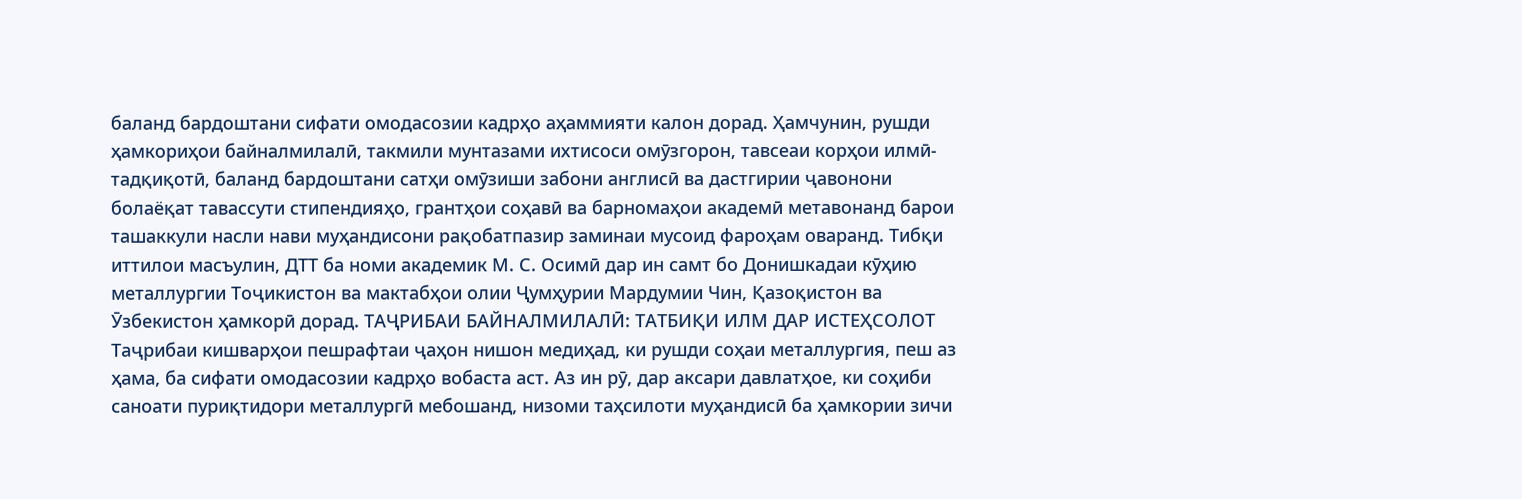баланд бардоштани сифати омодасозии кадрҳо аҳаммияти калон дорад. Ҳамчунин, рушди ҳамкориҳои байналмилалӣ, такмили мунтазами ихтисоси омӯзгорон, тавсеаи корҳои илмӣ-тадқиқотӣ, баланд бардоштани сатҳи омӯзиши забони англисӣ ва дастгирии ҷавонони болаёқат тавассути стипендияҳо, грантҳои соҳавӣ ва барномаҳои академӣ метавонанд барои ташаккули насли нави муҳандисони рақобатпазир заминаи мусоид фароҳам оваранд. Тибқи иттилои масъулин, ДТТ ба номи академик М. С. Осимӣ дар ин самт бо Донишкадаи кӯҳию металлургии Тоҷикистон ва мактабҳои олии Ҷумҳурии Мардумии Чин, Қазоқистон ва Ӯзбекистон ҳамкорӣ дорад. ТАҶРИБАИ БАЙНАЛМИЛАЛӢ: ТАТБИҚИ ИЛМ ДАР ИСТЕҲСОЛОТ Таҷрибаи кишварҳои пешрафтаи ҷаҳон нишон медиҳад, ки рушди соҳаи металлургия, пеш аз ҳама, ба сифати омодасозии кадрҳо вобаста аст. Аз ин рӯ, дар аксари давлатҳое, ки соҳиби саноати пуриқтидори металлургӣ мебошанд, низоми таҳсилоти муҳандисӣ ба ҳамкории зичи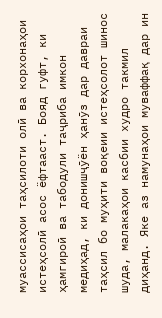муассисаҳои таҳсилоти олӣ ва корхонаҳои истеҳсолӣ асос ёфтааст. Бояд гуфт, ки ҳамгироӣ ва табодули таҷриба имкон медиҳад, ки донишҷӯён ҳанӯз дар давраи таҳсил бо муҳити воқеии истеҳсолот шинос шуда, малакаҳои касбии худро такмил диҳанд. Яке аз намунаҳои муваффақ дар ин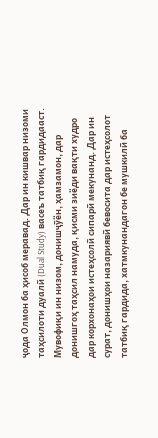ҷода Олмон ба ҳисоб меравад. Дар ин кишвар низоми таҳсилоти дуалӣ (Dual Study) васеъ татбиқ гардидааст. Мувофиқи ин низом, донишҷӯён, ҳамзамон, дар донишгоҳ таҳсил намуда, қисми зиёди вақти худро дар корхонаҳои истеҳсолӣ сипарӣ мекунанд. Дар ин сурат, донишҳои назариявӣ бевосита дар истеҳсолот татбиқ гардида, хатмкунандагон бе мушкилӣ ба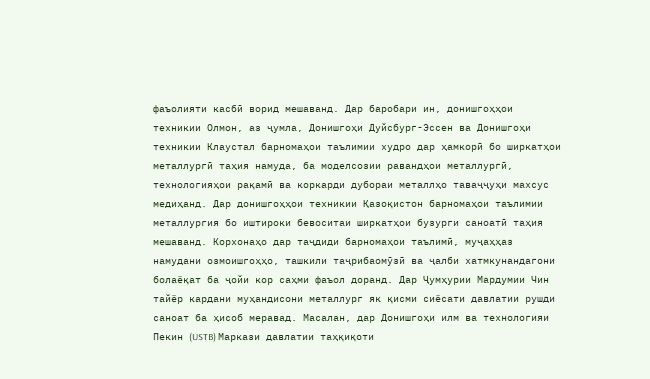фаъолияти касбӣ ворид мешаванд. Дар баробари ин, донишгоҳҳои техникии Олмон, аз ҷумла, Донишгоҳи Дуйсбург-Эссен ва Донишгоҳи техникии Клаустал барномаҳои таълимии худро дар ҳамкорӣ бо ширкатҳои металлургӣ таҳия намуда, ба моделсозии равандҳои металлургӣ, технологияҳои рақамӣ ва коркарди дубораи металлҳо таваҷҷуҳи махсус медиҳанд. Дар донишгоҳҳои техникии Қазоқистон барномаҳои таълимии металлургия бо иштироки бевоситаи ширкатҳои бузурги саноатӣ таҳия мешаванд. Корхонаҳо дар таҷдиди барномаҳои таълимӣ, муҷаҳҳаз намудани озмоишгоҳҳо, ташкили таҷрибаомӯзӣ ва ҷалби хатмкунандагони болаёқат ба ҷойи кор саҳми фаъол доранд. Дар Ҷумҳурии Мардумии Чин тайёр кардани муҳандисони металлург як қисми сиёсати давлатии рушди саноат ба ҳисоб меравад. Масалан, дар Донишгоҳи илм ва технологияи Пекин (USTB) Маркази давлатии таҳқиқоти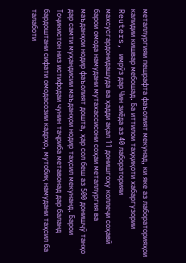металлургияи пешрафта фаъолият мекунад, ки яке аз лабораторияҳои калидии кишвар мебошад. Ба иттилои таҳқиқоти хабаргузории Reuters, имрӯз дар Чин зиёда аз 40 лабораторияи махсусгардонидашуда ва ҳадди ақал 11 донишгоҳу коллеҷи соҳавӣ барои омода намудани мутахассисони соҳаи металлургия ва маъданҳои нодир фаъолият дошта, ҳар сол беш аз 500 донишҷӯ танҳо дар самти муҳандисии маъданҳои нодир таҳсил мекунанд. Барои Тоҷикистон низ истифодаи чунин таҷриба метавонад дар баланд бардоштани сифати омодасозии кадрҳо, мутобиқ намудани таҳсил ба талаботи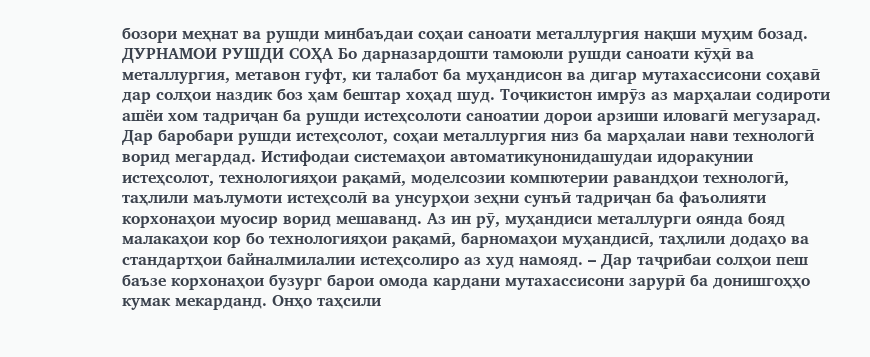бозори меҳнат ва рушди минбаъдаи соҳаи саноати металлургия нақши муҳим бозад. ДУРНАМОИ РУШДИ СОҲА Бо дарназардошти тамоюли рушди саноати кӯҳӣ ва металлургия, метавон гуфт, ки талабот ба муҳандисон ва дигар мутахассисони соҳавӣ дар солҳои наздик боз ҳам бештар хоҳад шуд. Тоҷикистон имрӯз аз марҳалаи содироти ашёи хом тадриҷан ба рушди истеҳсолоти саноатии дорои арзиши иловагӣ мегузарад. Дар баробари рушди истеҳсолот, соҳаи металлургия низ ба марҳалаи нави технологӣ ворид мегардад. Истифодаи системаҳои автоматикунонидашудаи идоракунии истеҳсолот, технологияҳои рақамӣ, моделсозии компютерии равандҳои технологӣ, таҳлили маълумоти истеҳсолӣ ва унсурҳои зеҳни сунъӣ тадриҷан ба фаъолияти корхонаҳои муосир ворид мешаванд. Аз ин рӯ, муҳандиси металлурги оянда бояд малакаҳои кор бо технологияҳои рақамӣ, барномаҳои муҳандисӣ, таҳлили додаҳо ва стандартҳои байналмилалии истеҳсолиро аз худ намояд. – Дар таҷрибаи солҳои пеш баъзе корхонаҳои бузург барои омода кардани мутахассисони зарурӣ ба донишгоҳҳо кумак мекарданд. Онҳо таҳсили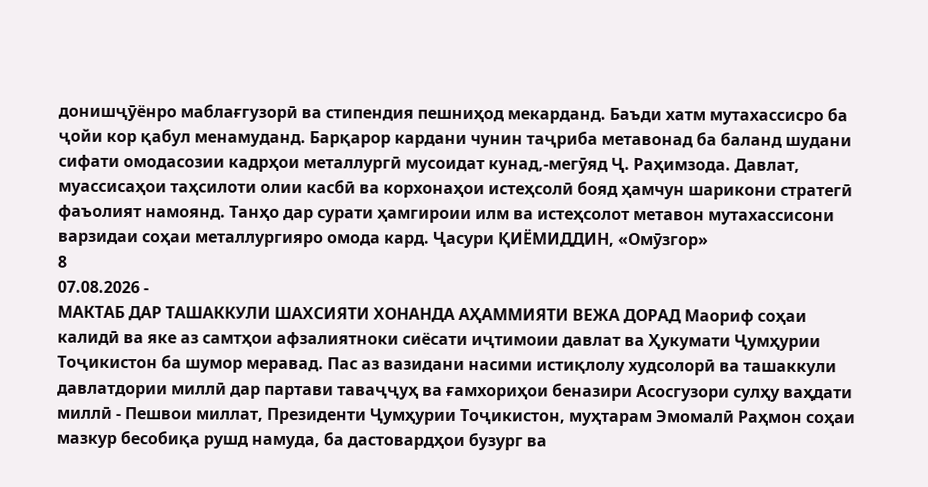донишҷӯёнро маблағгузорӣ ва стипендия пешниҳод мекарданд. Баъди хатм мутахассисро ба ҷойи кор қабул менамуданд. Барқарор кардани чунин таҷриба метавонад ба баланд шудани сифати омодасозии кадрҳои металлургӣ мусоидат кунад,-мегӯяд Ҷ. Раҳимзода. Давлат, муассисаҳои таҳсилоти олии касбӣ ва корхонаҳои истеҳсолӣ бояд ҳамчун шарикони стратегӣ фаъолият намоянд. Танҳо дар сурати ҳамгироии илм ва истеҳсолот метавон мутахассисони варзидаи соҳаи металлургияро омода кард. Ҷасури ҚИЁМИДДИН, «Омӯзгор»
8
07.08.2026 -
МАКТАБ ДАР ТАШАККУЛИ ШАХСИЯТИ ХОНАНДА АҲАММИЯТИ ВЕЖА ДОРАД Маориф соҳаи калидӣ ва яке аз самтҳои афзалиятноки сиёсати иҷтимоии давлат ва Ҳукумати Ҷумҳурии Тоҷикистон ба шумор меравад. Пас аз вазидани насими истиқлолу худсолорӣ ва ташаккули давлатдории миллӣ дар партави таваҷҷуҳ ва ғамхориҳои беназири Асосгузори сулҳу ваҳдати миллӣ - Пешвои миллат, Президенти Ҷумҳурии Тоҷикистон, муҳтарам Эмомалӣ Раҳмон соҳаи мазкур бесобиқа рушд намуда, ба дастовардҳои бузург ва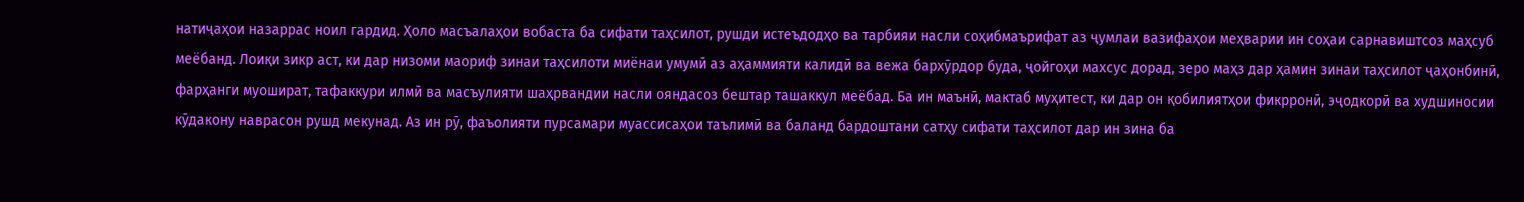натиҷаҳои назаррас ноил гардид. Ҳоло масъалаҳои вобаста ба сифати таҳсилот, рушди истеъдодҳо ва тарбияи насли соҳибмаърифат аз ҷумлаи вазифаҳои меҳварии ин соҳаи сарнавиштсоз маҳсуб меёбанд. Лоиқи зикр аст, ки дар низоми маориф зинаи таҳсилоти миёнаи умумӣ аз аҳаммияти калидӣ ва вежа бархӯрдор буда, ҷойгоҳи махсус дорад, зеро маҳз дар ҳамин зинаи таҳсилот ҷаҳонбинӣ, фарҳанги муошират, тафаккури илмӣ ва масъулияти шаҳрвандии насли ояндасоз бештар ташаккул меёбад. Ба ин маънӣ, мактаб муҳитест, ки дар он қобилиятҳои фикрронӣ, эҷодкорӣ ва худшиносии кӯдакону наврасон рушд мекунад. Аз ин рӯ, фаъолияти пурсамари муассисаҳои таълимӣ ва баланд бардоштани сатҳу сифати таҳсилот дар ин зина ба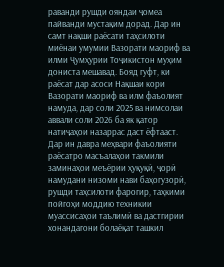раванди рушди ояндаи ҷомеа пайванди мустақим дорад. Дар ин самт нақши раёсати таҳсилоти миёнаи умумии Вазорати маориф ва илми Ҷумҳурии Тоҷикистон муҳим дониста мешавад. Бояд гуфт, ки раёсат дар асоси Нақшаи кори Вазорати маориф ва илм фаъолият намуда, дар соли 2025 ва нимсолаи аввали соли 2026 ба як қатор натиҷаҳои назаррас даст ёфтааст. Дар ин давра меҳвари фаъолияти раёсатро масъалаҳои такмили заминаҳои меъёрии ҳуқуқӣ, ҷорӣ намудани низоми нави баҳогузорӣ, рушди таҳсилоти фарогир, таҳкими пойгоҳи моддию техникии муассисаҳои таълимӣ ва дастгирии хонандагони болаёқат ташкил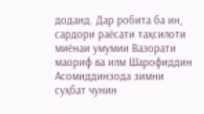доданд. Дар робита ба ин, сардори раёсати таҳсилоти миёнаи умумии Вазорати маориф ва илм Шарофиддин Асомиддинзода зимни суҳбат чунин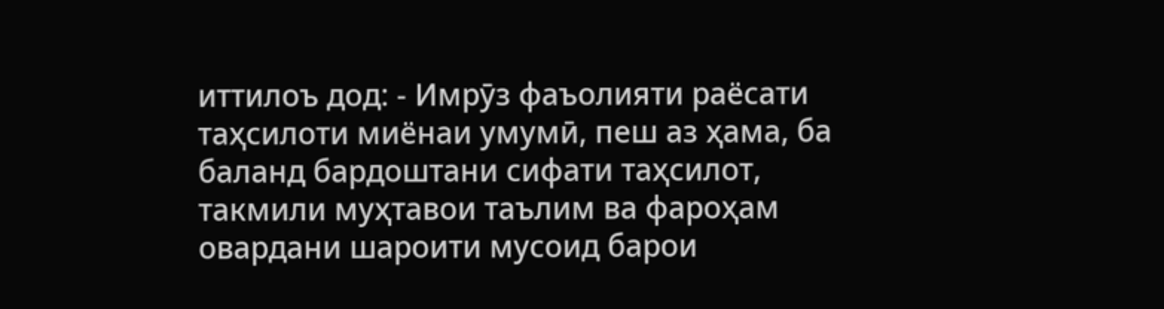иттилоъ дод: - Имрӯз фаъолияти раёсати таҳсилоти миёнаи умумӣ, пеш аз ҳама, ба баланд бардоштани сифати таҳсилот, такмили муҳтавои таълим ва фароҳам овардани шароити мусоид барои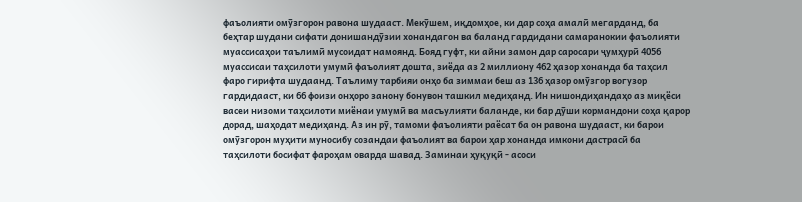фаъолияти омӯзгорон равона шудааст. Мекӯшем, иқдомҳое, ки дар соҳа амалӣ мегарданд, ба беҳтар шудани сифати донишандӯзии хонандагон ва баланд гардидани самаранокии фаъолияти муассисаҳои таълимӣ мусоидат намоянд. Бояд гуфт, ки айни замон дар саросари ҷумҳурӣ 4056 муассисаи таҳсилоти умумӣ фаъолият дошта, зиёда аз 2 миллиону 462 ҳазор хонанда ба таҳсил фаро гирифта шудаанд. Таълиму тарбияи онҳо ба зиммаи беш аз 136 ҳазор омӯзгор вогузор гардидааст, ки 66 фоизи онҳоро занону бонувон ташкил медиҳанд. Ин нишондиҳандаҳо аз миқёси васеи низоми таҳсилоти миёнаи умумӣ ва масъулияти баланде, ки бар дӯши кормандони соҳа қарор дорад, шаҳодат медиҳанд. Аз ин рӯ, тамоми фаъолияти раёсат ба он равона шудааст, ки барои омӯзгорон муҳити муносибу созандаи фаъолият ва барои ҳар хонанда имкони дастрасӣ ба таҳсилоти босифат фароҳам оварда шавад. Заминаи ҳуқуқӣ - асоси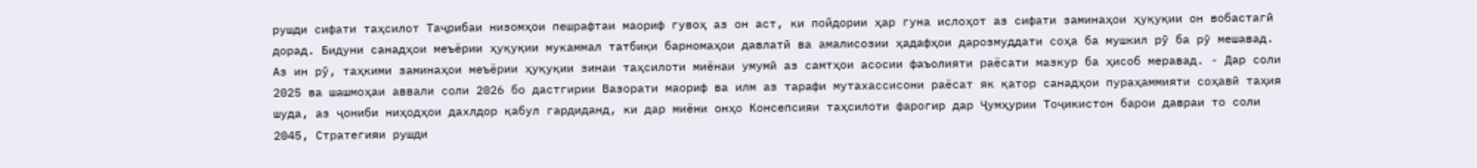рушди сифати таҳсилот Таҷрибаи низомҳои пешрафтаи маориф гувоҳ аз он аст, ки пойдории ҳар гуна ислоҳот аз сифати заминаҳои ҳуқуқии он вобастагӣ дорад. Бидуни санадҳои меъёрии ҳуқуқии мукаммал татбиқи барномаҳои давлатӣ ва амалисозии ҳадафҳои дарозмуддати соҳа ба мушкил рӯ ба рӯ мешавад. Аз ин рӯ, таҳкими заминаҳои меъёрии ҳуқуқии зинаи таҳсилоти миёнаи умумӣ аз самтҳои асосии фаъолияти раёсати мазкур ба ҳисоб меравад. - Дар соли 2025 ва шашмоҳаи аввали соли 2026 бо дастгирии Вазорати маориф ва илм аз тарафи мутахассисони раёсат як қатор санадҳои пураҳаммияти соҳавӣ таҳия шуда, аз ҷониби ниҳодҳои дахлдор қабул гардиданд, ки дар миёни онҳо Консепсияи таҳсилоти фарогир дар Ҷумҳурии Тоҷикистон барои давраи то соли 2045, Стратегияи рушди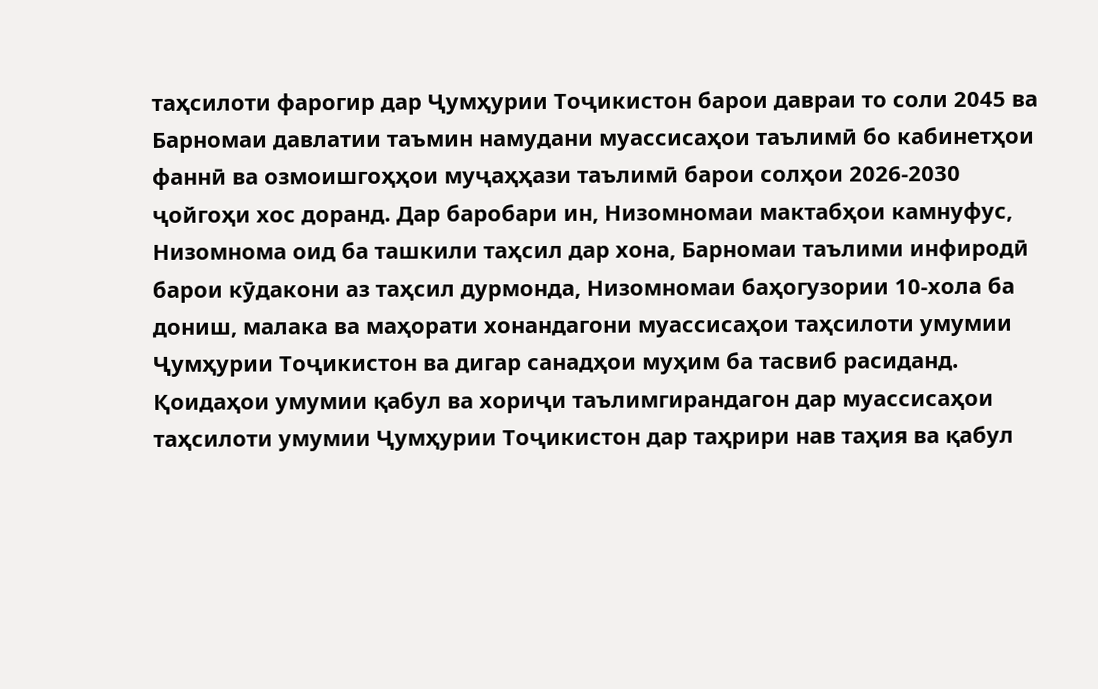таҳсилоти фарогир дар Ҷумҳурии Тоҷикистон барои давраи то соли 2045 ва Барномаи давлатии таъмин намудани муассисаҳои таълимӣ бо кабинетҳои фаннӣ ва озмоишгоҳҳои муҷаҳҳази таълимӣ барои солҳои 2026-2030 ҷойгоҳи хос доранд. Дар баробари ин, Низомномаи мактабҳои камнуфус, Низомнома оид ба ташкили таҳсил дар хона, Барномаи таълими инфиродӣ барои кӯдакони аз таҳсил дурмонда, Низомномаи баҳогузории 10-хола ба дониш, малака ва маҳорати хонандагони муассисаҳои таҳсилоти умумии Ҷумҳурии Тоҷикистон ва дигар санадҳои муҳим ба тасвиб расиданд. Қоидаҳои умумии қабул ва хориҷи таълимгирандагон дар муассисаҳои таҳсилоти умумии Ҷумҳурии Тоҷикистон дар таҳрири нав таҳия ва қабул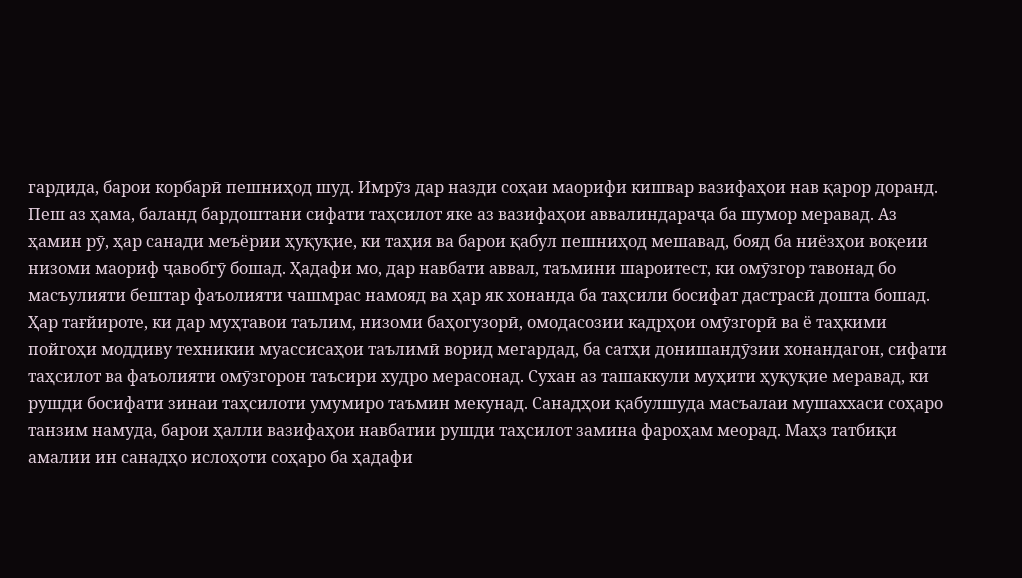гардида, барои корбарӣ пешниҳод шуд. Имрӯз дар назди соҳаи маорифи кишвар вазифаҳои нав қарор доранд. Пеш аз ҳама, баланд бардоштани сифати таҳсилот яке аз вазифаҳои аввалиндараҷа ба шумор меравад. Аз ҳамин рӯ, ҳар санади меъёрии ҳуқуқие, ки таҳия ва барои қабул пешниҳод мешавад, бояд ба ниёзҳои воқеии низоми маориф ҷавобгӯ бошад. Ҳадафи мо, дар навбати аввал, таъмини шароитест, ки омӯзгор тавонад бо масъулияти бештар фаъолияти чашмрас намояд ва ҳар як хонанда ба таҳсили босифат дастрасӣ дошта бошад. Ҳар тағйироте, ки дар муҳтавои таълим, низоми баҳогузорӣ, омодасозии кадрҳои омӯзгорӣ ва ё таҳкими пойгоҳи моддиву техникии муассисаҳои таълимӣ ворид мегардад, ба сатҳи донишандӯзии хонандагон, сифати таҳсилот ва фаъолияти омӯзгорон таъсири худро мерасонад. Сухан аз ташаккули муҳити ҳуқуқие меравад, ки рушди босифати зинаи таҳсилоти умумиро таъмин мекунад. Санадҳои қабулшуда масъалаи мушаххаси соҳаро танзим намуда, барои ҳалли вазифаҳои навбатии рушди таҳсилот замина фароҳам меорад. Маҳз татбиқи амалии ин санадҳо ислоҳоти соҳаро ба ҳадафи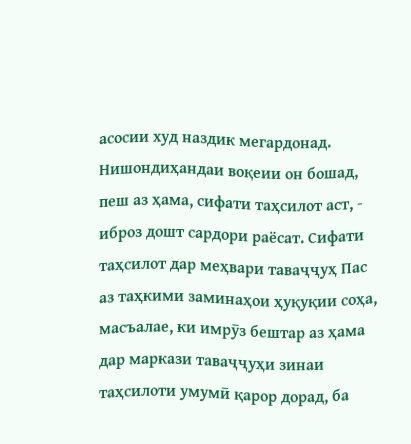асосии худ наздик мегардонад. Нишондиҳандаи воқеии он бошад, пеш аз ҳама, сифати таҳсилот аст, - иброз дошт сардори раёсат. Сифати таҳсилот дар меҳвари таваҷҷуҳ Пас аз таҳкими заминаҳои ҳуқуқии соҳа, масъалае, ки имрӯз бештар аз ҳама дар маркази таваҷҷуҳи зинаи таҳсилоти умумӣ қарор дорад, ба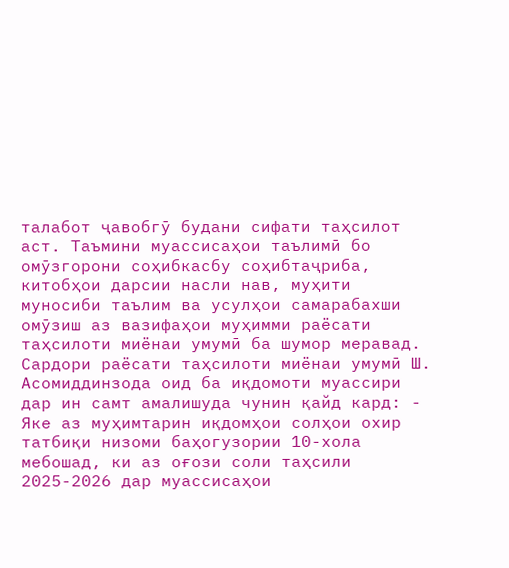талабот ҷавобгӯ будани сифати таҳсилот аст. Таъмини муассисаҳои таълимӣ бо омӯзгорони соҳибкасбу соҳибтаҷриба, китобҳои дарсии насли нав, муҳити муносиби таълим ва усулҳои самарабахши омӯзиш аз вазифаҳои муҳимми раёсати таҳсилоти миёнаи умумӣ ба шумор меравад. Сардори раёсати таҳсилоти миёнаи умумӣ Ш. Асомиддинзода оид ба иқдомоти муассири дар ин самт амалишуда чунин қайд кард: - Яке аз муҳимтарин иқдомҳои солҳои охир татбиқи низоми баҳогузории 10-хола мебошад, ки аз оғози соли таҳсили 2025-2026 дар муассисаҳои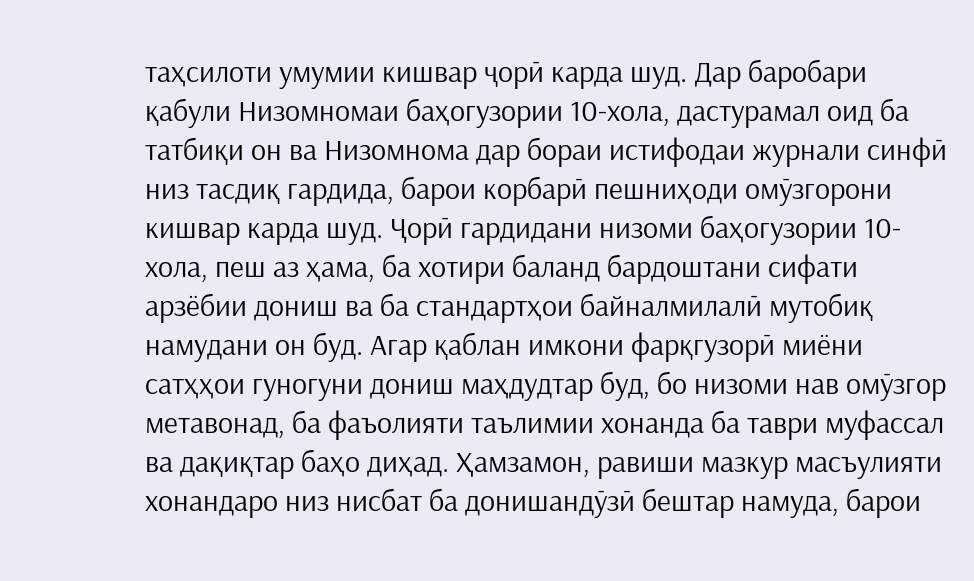таҳсилоти умумии кишвар ҷорӣ карда шуд. Дар баробари қабули Низомномаи баҳогузории 10-хола, дастурамал оид ба татбиқи он ва Низомнома дар бораи истифодаи журнали синфӣ низ тасдиқ гардида, барои корбарӣ пешниҳоди омӯзгорони кишвар карда шуд. Ҷорӣ гардидани низоми баҳогузории 10-хола, пеш аз ҳама, ба хотири баланд бардоштани сифати арзёбии дониш ва ба стандартҳои байналмилалӣ мутобиқ намудани он буд. Агар қаблан имкони фарқгузорӣ миёни сатҳҳои гуногуни дониш маҳдудтар буд, бо низоми нав омӯзгор метавонад, ба фаъолияти таълимии хонанда ба таври муфассал ва дақиқтар баҳо диҳад. Ҳамзамон, равиши мазкур масъулияти хонандаро низ нисбат ба донишандӯзӣ бештар намуда, барои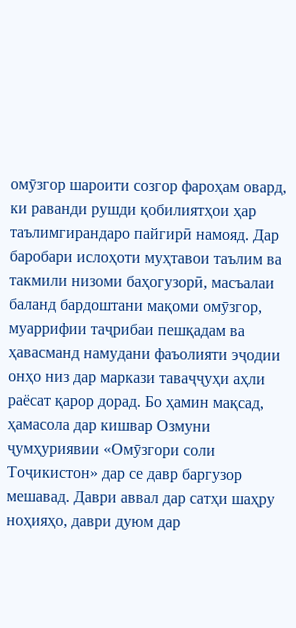омӯзгор шароити созгор фароҳам овард, ки раванди рушди қобилиятҳои ҳар таълимгирандаро пайгирӣ намояд. Дар баробари ислоҳоти муҳтавои таълим ва такмили низоми баҳогузорӣ, масъалаи баланд бардоштани мақоми омӯзгор, муаррифии таҷрибаи пешқадам ва ҳавасманд намудани фаъолияти эҷодии онҳо низ дар маркази таваҷҷуҳи аҳли раёсат қарор дорад. Бо ҳамин мақсад, ҳамасола дар кишвар Озмуни ҷумҳуриявии «Омӯзгори соли Тоҷикистон» дар се давр баргузор мешавад. Даври аввал дар сатҳи шаҳру ноҳияҳо, даври дуюм дар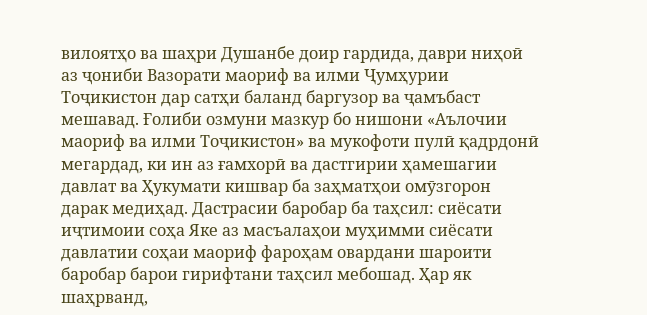вилоятҳо ва шаҳри Душанбе доир гардида, даври ниҳоӣ аз ҷониби Вазорати маориф ва илми Ҷумҳурии Тоҷикистон дар сатҳи баланд баргузор ва ҷамъбаст мешавад. Ғолиби озмуни мазкур бо нишони «Аълочии маориф ва илми Тоҷикистон» ва мукофоти пулӣ қадрдонӣ мегардад, ки ин аз ғамхорӣ ва дастгирии ҳамешагии давлат ва Ҳукумати кишвар ба заҳматҳои омӯзгорон дарак медиҳад. Дастрасии баробар ба таҳсил: сиёсати иҷтимоии соҳа Яке аз масъалаҳои муҳимми сиёсати давлатии соҳаи маориф фароҳам овардани шароити баробар барои гирифтани таҳсил мебошад. Ҳар як шаҳрванд,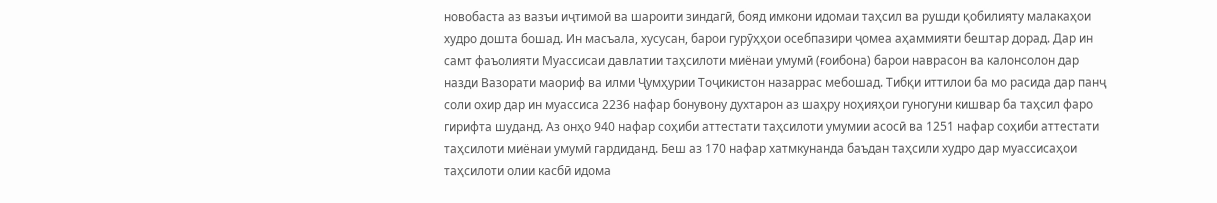новобаста аз вазъи иҷтимоӣ ва шароити зиндагӣ, бояд имкони идомаи таҳсил ва рушди қобилияту малакаҳои худро дошта бошад. Ин масъала, хусусан, барои гурӯҳҳои осебпазири ҷомеа аҳаммияти бештар дорад. Дар ин самт фаъолияти Муассисаи давлатии таҳсилоти миёнаи умумӣ (ғоибона) барои наврасон ва калонсолон дар назди Вазорати маориф ва илми Ҷумҳурии Тоҷикистон назаррас мебошад. Тибқи иттилои ба мо расида дар панҷ соли охир дар ин муассиса 2236 нафар бонувону духтарон аз шаҳру ноҳияҳои гуногуни кишвар ба таҳсил фаро гирифта шуданд. Аз онҳо 940 нафар соҳиби аттестати таҳсилоти умумии асосӣ ва 1251 нафар соҳиби аттестати таҳсилоти миёнаи умумӣ гардиданд. Беш аз 170 нафар хатмкунанда баъдан таҳсили худро дар муассисаҳои таҳсилоти олии касбӣ идома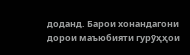доданд. Барои хонандагони дорои маъюбияти гурӯҳҳои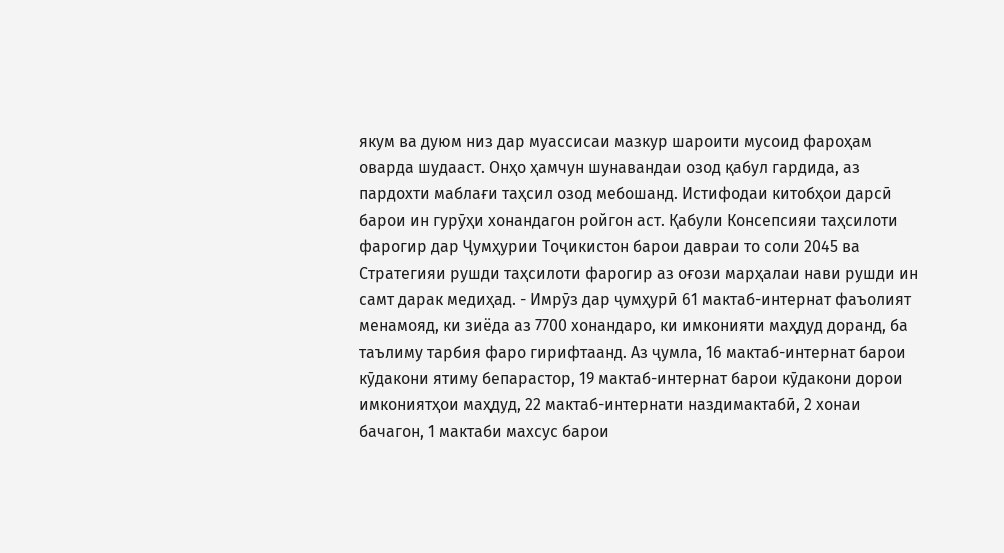якум ва дуюм низ дар муассисаи мазкур шароити мусоид фароҳам оварда шудааст. Онҳо ҳамчун шунавандаи озод қабул гардида, аз пардохти маблағи таҳсил озод мебошанд. Истифодаи китобҳои дарсӣ барои ин гурӯҳи хонандагон ройгон аст. Қабули Консепсияи таҳсилоти фарогир дар Ҷумҳурии Тоҷикистон барои давраи то соли 2045 ва Стратегияи рушди таҳсилоти фарогир аз оғози марҳалаи нави рушди ин самт дарак медиҳад. - Имрӯз дар ҷумҳурӣ 61 мактаб-интернат фаъолият менамояд, ки зиёда аз 7700 хонандаро, ки имконияти маҳдуд доранд, ба таълиму тарбия фаро гирифтаанд. Аз ҷумла, 16 мактаб-интернат барои кӯдакони ятиму бепарастор, 19 мактаб-интернат барои кӯдакони дорои имкониятҳои маҳдуд, 22 мактаб-интернати наздимактабӣ, 2 хонаи бачагон, 1 мактаби махсус барои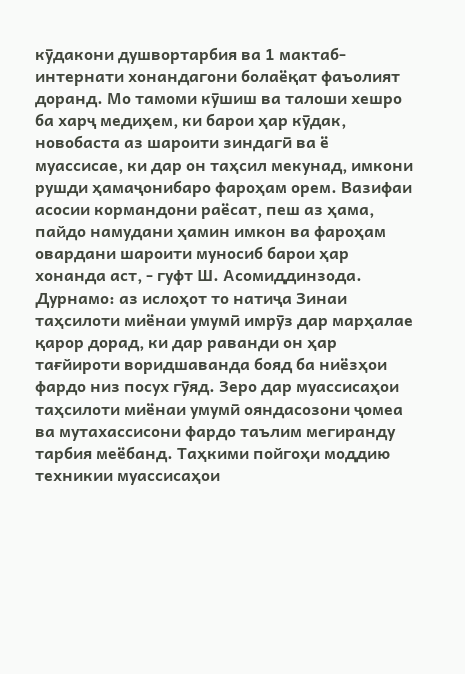кӯдакони душвортарбия ва 1 мактаб-интернати хонандагони болаёқат фаъолият доранд. Мо тамоми кӯшиш ва талоши хешро ба харҷ медиҳем, ки барои ҳар кӯдак, новобаста аз шароити зиндагӣ ва ё муассисае, ки дар он таҳсил мекунад, имкони рушди ҳамаҷонибаро фароҳам орем. Вазифаи асосии кормандони раёсат, пеш аз ҳама, пайдо намудани ҳамин имкон ва фароҳам овардани шароити муносиб барои ҳар хонанда аст, - гуфт Ш. Асомиддинзода. Дурнамо: аз ислоҳот то натиҷа Зинаи таҳсилоти миёнаи умумӣ имрӯз дар марҳалае қарор дорад, ки дар раванди он ҳар тағйироти воридшаванда бояд ба ниёзҳои фардо низ посух гӯяд. Зеро дар муассисаҳои таҳсилоти миёнаи умумӣ ояндасозони ҷомеа ва мутахассисони фардо таълим мегиранду тарбия меёбанд. Таҳкими пойгоҳи моддию техникии муассисаҳои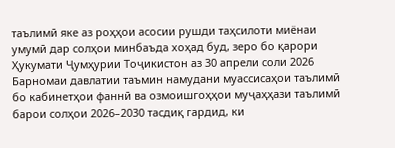таълимӣ яке аз роҳҳои асосии рушди таҳсилоти миёнаи умумӣ дар солҳои минбаъда хоҳад буд, зеро бо қарори Ҳукумати Ҷумҳурии Тоҷикистон аз 30 апрели соли 2026 Барномаи давлатии таъмин намудани муассисаҳои таълимӣ бо кабинетҳои фаннӣ ва озмоишгоҳҳои муҷаҳҳази таълимӣ барои солҳои 2026–2030 тасдиқ гардид, ки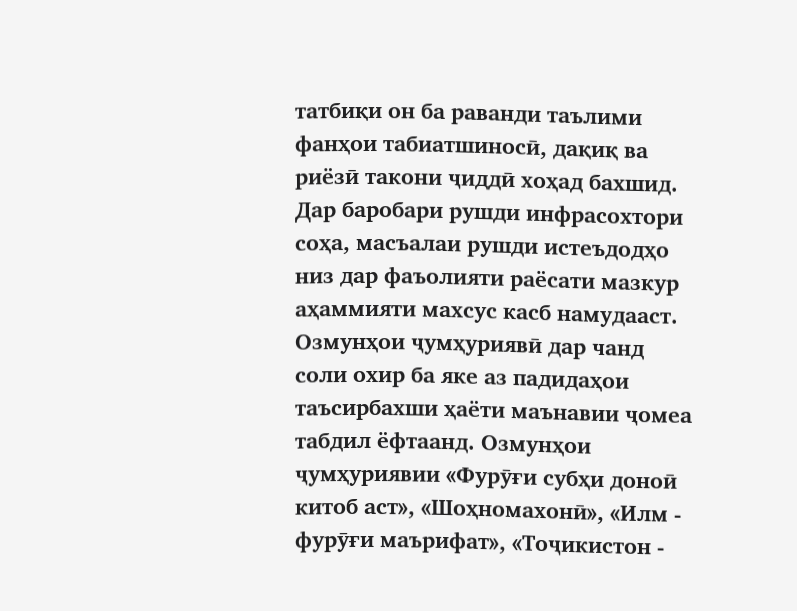татбиқи он ба раванди таълими фанҳои табиатшиносӣ, дақиқ ва риёзӣ такони ҷиддӣ хоҳад бахшид. Дар баробари рушди инфрасохтори соҳа, масъалаи рушди истеъдодҳо низ дар фаъолияти раёсати мазкур аҳаммияти махсус касб намудааст. Озмунҳои ҷумҳуриявӣ дар чанд соли охир ба яке аз падидаҳои таъсирбахши ҳаёти маънавии ҷомеа табдил ёфтаанд. Озмунҳои ҷумҳуриявии «Фурӯғи субҳи доноӣ китоб аст», «Шоҳномахонӣ», «Илм - фурӯғи маърифат», «Тоҷикистон -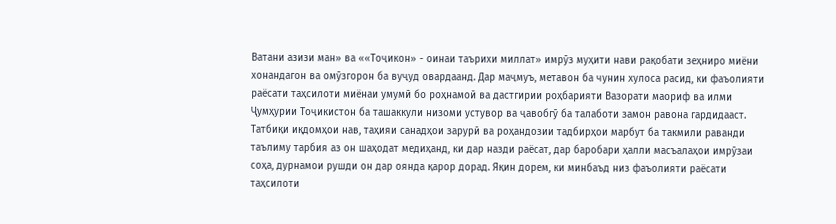Ватани азизи ман» ва ««Тоҷикон» - оинаи таърихи миллат» имрӯз муҳити нави рақобати зеҳниро миёни хонандагон ва омӯзгорон ба вуҷуд овардаанд. Дар маҷмуъ, метавон ба чунин хулоса расид, ки фаъолияти раёсати таҳсилоти миёнаи умумӣ бо роҳнамоӣ ва дастгирии роҳбарияти Вазорати маориф ва илми Ҷумҳурии Тоҷикистон ба ташаккули низоми устувор ва ҷавобгӯ ба талаботи замон равона гардидааст. Татбиқи иқдомҳои нав, таҳияи санадҳои зарурӣ ва роҳандозии тадбирҳои марбут ба такмили раванди таълиму тарбия аз он шаҳодат медиҳанд, ки дар назди раёсат, дар баробари ҳалли масъалаҳои имрӯзаи соҳа, дурнамои рушди он дар оянда қарор дорад. Яқин дорем, ки минбаъд низ фаъолияти раёсати таҳсилоти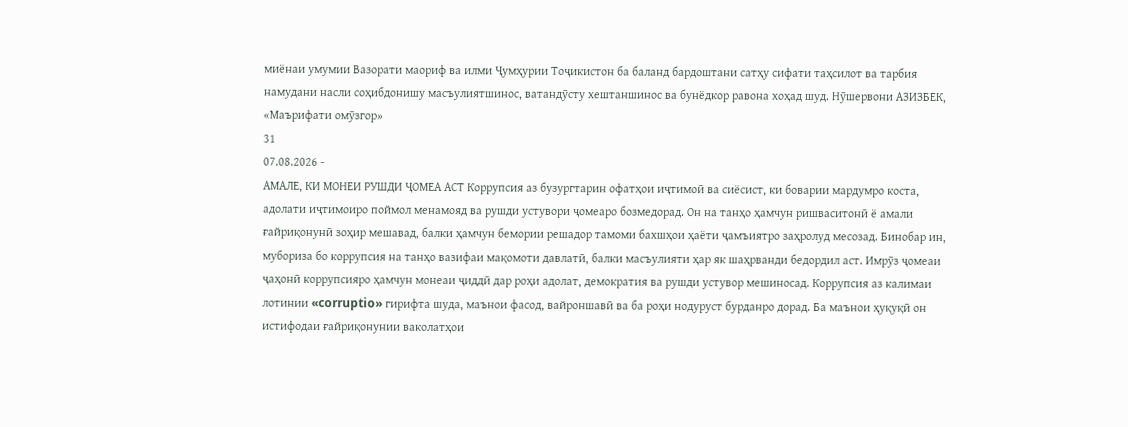миёнаи умумии Вазорати маориф ва илми Ҷумҳурии Тоҷикистон ба баланд бардоштани сатҳу сифати таҳсилот ва тарбия намудани насли соҳибдонишу масъулиятшинос, ватандӯсту хештаншинос ва бунёдкор равона хоҳад шуд. Нӯшервони АЗИЗБЕК, «Маърифати омӯзгор»
31
07.08.2026 -
АМАЛЕ, КИ МОНЕИ РУШДИ ҶОМЕА АСТ Коррупсия аз бузургтарин офатҳои иҷтимоӣ ва сиёсист, ки боварии мардумро коста, адолати иҷтимоиро поймол менамояд ва рушди устувори ҷомеаро бозмедорад. Он на танҳо ҳамчун ришваситонӣ ё амали ғайриқонунӣ зоҳир мешавад, балки ҳамчун бемории решадор тамоми бахшҳои ҳаёти ҷамъиятро заҳролуд месозад. Бинобар ин, мубориза бо коррупсия на танҳо вазифаи мақомоти давлатӣ, балки масъулияти ҳар як шаҳрванди бедордил аст. Имрӯз ҷомеаи ҷаҳонӣ коррупсияро ҳамчун монеаи ҷиддӣ дар роҳи адолат, демократия ва рушди устувор мешиносад. Коррупсия аз калимаи лотинии «corruptio» гирифта шуда, маънои фасод, вайроншавӣ ва ба роҳи нодуруст бурданро дорад. Ба маънои ҳуқуқӣ он истифодаи ғайриқонунии ваколатҳои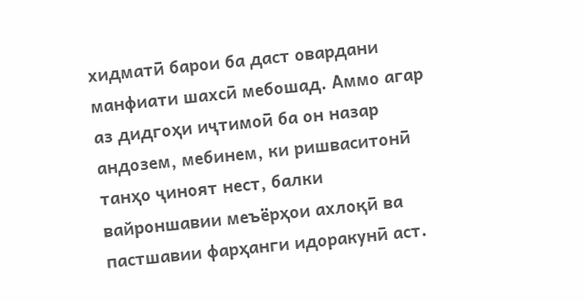хидматӣ барои ба даст овардани манфиати шахсӣ мебошад. Аммо агар аз дидгоҳи иҷтимоӣ ба он назар андозем, мебинем, ки ришваситонӣ танҳо ҷиноят нест, балки вайроншавии меъёрҳои ахлоқӣ ва пастшавии фарҳанги идоракунӣ аст.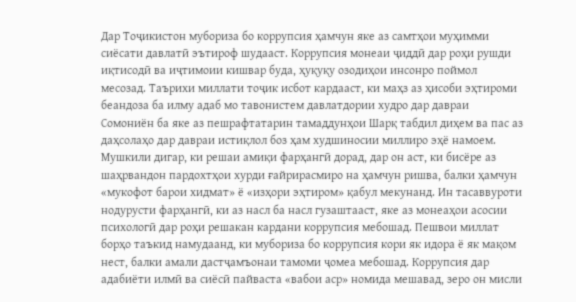Дар Тоҷикистон мубориза бо коррупсия ҳамчун яке аз самтҳои муҳимми сиёсати давлатӣ эътироф шудааст. Коррупсия монеаи ҷиддӣ дар роҳи рушди иқтисодӣ ва иҷтимоии кишвар буда, ҳуқуқу озодиҳои инсонро поймол месозад. Таърихи миллати тоҷик исбот кардааст, ки маҳз аз ҳисоби эҳтироми беандоза ба илму адаб мо тавонистем давлатдории худро дар давраи Сомониён ба яке аз пешрафтатарин тамаддунҳои Шарқ табдил диҳем ва пас аз даҳсолаҳо дар давраи истиқлол боз ҳам худшиносии миллиро эҳё намоем. Мушкили дигар, ки решаи амиқи фарҳангӣ дорад, дар он аст, ки бисёре аз шаҳрвандон пардохтҳои хурди ғайрирасмиро на ҳамчун ришва, балки ҳамчун «мукофот барои хидмат» ё «изҳори эҳтиром» қабул мекунанд. Ин тасаввуроти нодурусти фарҳангӣ, ки аз насл ба насл гузаштааст, яке аз монеаҳои асосии психологӣ дар роҳи решакан кардани коррупсия мебошад. Пешвои миллат борҳо таъкид намудаанд, ки мубориза бо коррупсия кори як идора ё як мақом нест, балки амали дастҷамъонаи тамоми ҷомеа мебошад. Коррупсия дар адабиёти илмӣ ва сиёсӣ пайваста «вабои аср» номида мешавад, зеро он мисли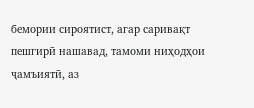бемории сироятист, агар саривақт пешгирӣ нашавад, тамоми ниҳодҳои ҷамъиятӣ, аз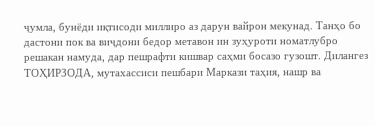ҷумла, бунёди иқтисоди миллиро аз дарун вайрон мекунад. Танҳо бо дастони пок ва виҷдони бедор метавон ин зуҳуроти номатлубро решакан намуда, дар пешрафти кишвар саҳми босазо гузошт. Дилангез ТОҲИРЗОДА, мутахассиси пешбари Маркази таҳия, нашр ва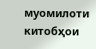муомилоти китобҳои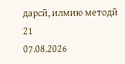дарсӣ, илмию методӣ
21
07.08.2026